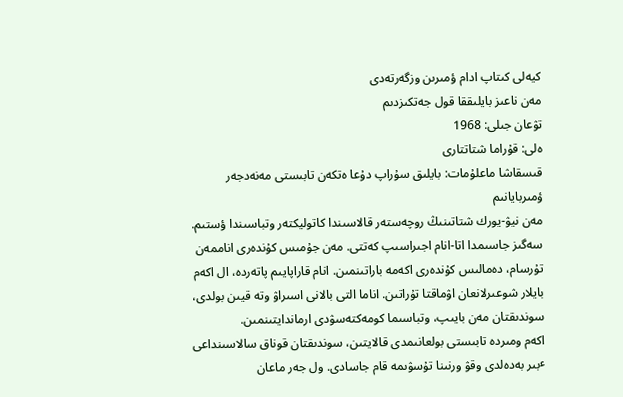كيەلى كىتاپ ادام ؤمىرىن وزگەرتەدى
مەن ناعىز بايلىققا قول جەتكىزدىم
تۋعان جىلى: 1968
ەلى: قۇراما شتاتتارى
قىسقاشا ماعلۇمات: بايلىق سۇراپ دۇعا ەتكەن تابىستى مەنەدجەر
ؤمىربايانىم
مەن نيۋ-يورك شتاتىنىڭ روچەستەر قالاسىندا كاتوليكتەر وتباسىندا ؤستىم. سەگىز جاسىمدا اتا-انام اجىراسىپ كەتتى. مەن جۇمىس كۇندەرى اناممەن تۇرسام، دەمالىس كۇندەرى اكەمە باراتىنمىن. انام قاراپايىم پاتەردە، ال اكەم بايلار شوعىرلانعان اۋماقتا تۇراتىن. اناما التى بالانى اسىراۋ وتە قيىن بولدى، سوندىقتان مەن بايىپ، وتباسىما كومەكتەسۋدى ارماندايتىنمىن.
اكەم ومىردە تابىستى بولعانىمدى قالايتىن، سوندىقتان قوناق سالاسىنداعى ٴبىر بەدەلدى وقۋ ورنىنا تۇسۋىمە قام جاسادى. ول جەر ماعان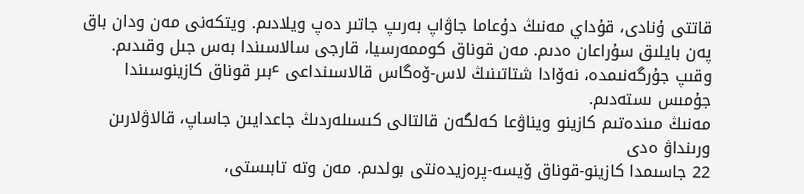قاتتى ۇنادى، قۇداي مەنىڭ دۇعاما جاۋاپ بەرىپ جاتىر دەپ ويلادىم. ويتكەنى مەن ودان باق پەن بايلىق سۇراعان ەدىم. مەن قوناق كوممەرسيا، قارجى سالاسىندا بەس جىل وقىدىم. وقىپ جۇرگەنىمدە، نەۆادا شتاتىنىڭ لاس-ۆەگاس قالاسىنداعى ٴبىر قوناق كازينوسىندا جۇمىس ىستەدىم.
مەنىڭ مىندەتىم كازينو ويناۋعا كەلگەن قالتالى كىسىلەردىڭ جاعدايىن جاساپ، قالاۋلارىن ورىنداۋ ەدى
22 جاسىمدا كازينو-قوناق ۆيسە-پرەزيدەنتى بولدىم. مەن وتە تابىستى،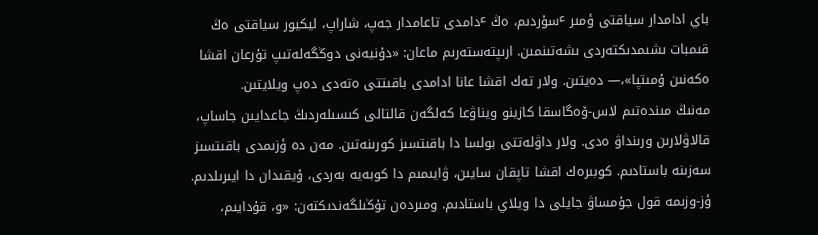باي ادامدار سياقتى ؤمىر ٴسۇردىم، ەڭ ٴدامدى تاعامدار جەپ، شاراپ، ليكيور سياقتى ەڭ قىمبات ىشىمدىكتەردى ىشەتىنمىن. ارىپتەستەرىم ماعان: «دۇنيەنى دوڭگەلەتىپ تۇرعان اقشا ەكەنىن ۇمىتپا»،— دەيتىن. ولار تەك اقشا عانا ادامدى باقىتتى ەتەدى دەپ ويلايتىن.
مەنىڭ مىندەتىم لاس-ۆەگاسقا كازينو ويناۋعا كەلگەن قالتالى كىسىلەردىڭ جاعدايىن جاساپ، قالاۋلارىن ورىنداۋ ەدى. ولار داۋلەتتى بولسا دا باقىتسىز كورىنەتىن. مەن دە ؤزىمدى باقىتسىز سەزىنە باستادىم. كوبىرەك اقشا تاپقان سايىن، ۋايىمىم دا كوبەيە بەردى، ۇيقىدان دا ايىرىلدىم. ؤز-وزىمە قول جۇمساۋ جايلى دا ويلاي باستادىم. ومىردەن تۇڭىلگەندىكتەن: «و، قۇدايىم،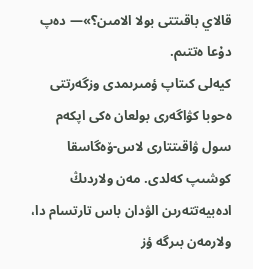قالاي باقىتتى بولا الامىن؟»— دەپ دۇعا ەتتىم.
كيەلى كىتاپ ؤمىرىمدى وزگەرتتى
ەحوبا كۋاگەرى بولعان ەكى اپكەم سول ۋاقىتتارى لاس-ۆەگاسقا كوشىپ كەلدى. مەن ولاردىڭ ادەبيەتتەرىن الۋدان باس تارتسام دا، ولارمەن بىرگە ؤز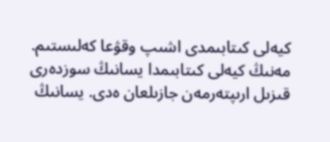كيەلى كىتابىمدى اشىپ وقۋعا كەلىستىم. مەنىڭ كيەلى كىتابىمدا يسانىڭ سوزدەرى قىزىل ارىپتەرمەن جازىلعان ەدى. يسانىڭ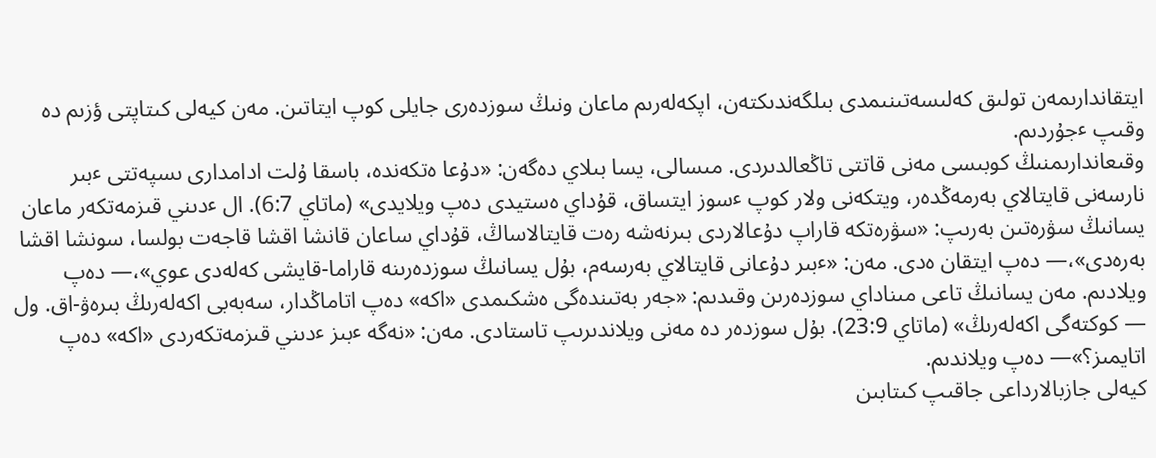ايتقاندارىمەن تولىق كەلىسەتىنىمدى بىلگەندىكتەن، اپكەلەرىم ماعان ونىڭ سوزدەرى جايلى كوپ ايتاتىن. مەن كيەلى كىتاپتى ؤزىم دە وقىپ ٴجۇردىم.
وقىعاندارىمنىڭ كوبىسى مەنى قاتتى تاڭعالدىردى. مىسالى، يسا بىلاي دەگەن: «دۇعا ەتكەندە، باسقا ۇلت ادامدارى ىسپەتتى ٴبىر نارسەنى قايتالاي بەرمەڭدەر، ويتكەنى ولار كوپ ٴسوز ايتساق، قۇداي ەستيدى دەپ ويلايدى» (ماتاي 6:7). ال ٴدىني قىزمەتكەر ماعان يسانىڭ سۋرەتىن بەرىپ: «سۋرەتكە قاراپ دۇعالاردى بىرنەشە رەت قايتالاساڭ، قۇداي ساعان قانشا اقشا قاجەت بولسا، سونشا اقشا بەرەدى»،— دەپ ايتقان ەدى. مەن: «ٴبىر دۇعانى قايتالاي بەرسەم، بۇل يسانىڭ سوزدەرىنە قاراما-قايشى كەلەدى عوي»،— دەپ ويلادىم. مەن يسانىڭ تاعى مىناداي سوزدەرىن وقىدىم: «جەر بەتىندەگى ەشكىمدى «اكە» دەپ اتاماڭدار، سەبەبى اكەلەرىڭ بىرەۋ-اق. ول — كوكتەگى اكەلەرىڭ» (ماتاي 23:9). بۇل سوزدەر دە مەنى ويلاندىرىپ تاستادى. مەن: «نەگە ٴبىز ٴدىني قىزمەتكەردى «اكە» دەپ اتايمىز؟»— دەپ ويلاندىم.
كيەلى جازبالارداعى جاقىپ كىتابىن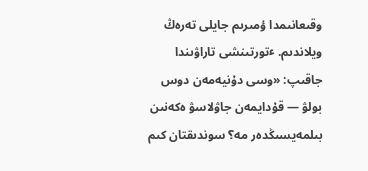وقىعانىمدا ؤمىرىم جايلى تەرەڭ ويلاندىم. ٴتورتىنشى تاراۋىندا جاقىپ: «وسى دۇنيەمەن دوس بولۋ — قۇدايمەن جاۋلاسۋ ەكەنىن بىلمەيسىڭدەر مە؟ سوندىقتان كىم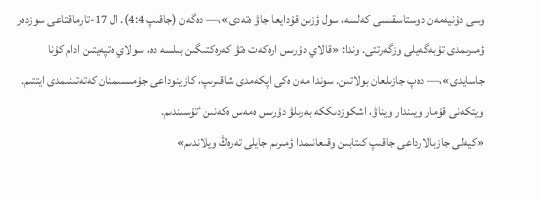وسى دۇنيەمەن دوستاسقىسى كەلسە، سول ؤزىن قۇدايعا جاۋ ەتەدى»،— دەگەن (جاقىپ 4:4). ال 17-تارماقتاعى سوزدەر ؤمىرىمدى تۇبەگەيلى وزگەرتتى. وندا: «قالاي دۇرىس ارەكەت ەتۋ كەرەكتىگىن بىلسە دە، سولاي ەتپەيتىن ادام كۇنا جاسايدى»،— دەپ جازىلعان بولاتىن. سوندا مەن ەكى اپكەمدى شاقىرىپ، كازينوداعى جۇمىسىمنان كەتەتىنىمدى ايتتىم. ويتكەنى قۇمار ويىندار ويناۋ، اشكوزدىككە بەرىلۋ دۇرىس ەمەس ەكەنىن ٴتۇسىندىم.
«كيەلى جازبالارداعى جاقىپ كىتابىن وقىعانىمدا ؤمىرىم جايلى تەرەڭ ويلاندىم»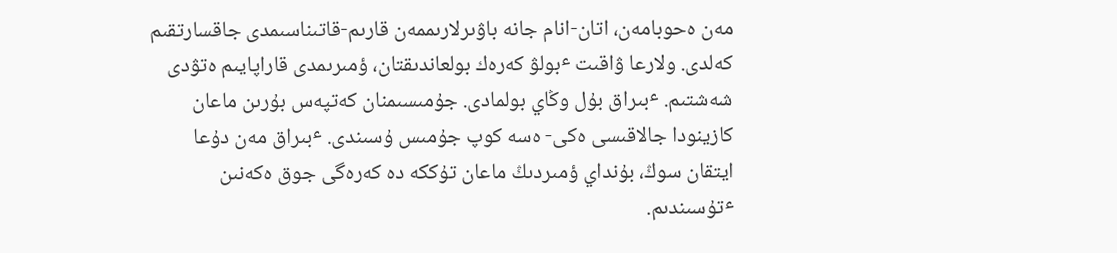مەن ەحوبامەن، اتان-انام جانە باۋىرلارىممەن قارىم-قاتىناسىمدى جاقسارتقىم كەلدى. ولارعا ۋاقىت ٴبولۋ كەرەك بولعاندىقتان، ؤمىرىمدى قاراپايىم ەتۋدى شەشتىم. ٴبىراق بۇل وڭاي بولمادى. جۇمىسىمنان كەتپەس بۇرىن ماعان كازينودا جالاقىسى ەكى- ەسە كوپ جۇمىس ۇسىندى. ٴبىراق مەن دۇعا ايتقان سوڭ، بۇنداي ؤمىردىڭ ماعان تۇككە دە كەرەگى جوق ەكەنىن ٴتۇسىندىم.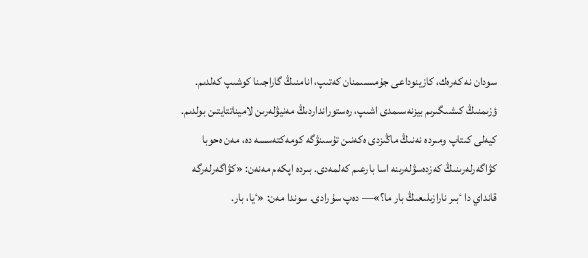سودان نە كەرەك، كازينوداعى جۇمىسىمنان كەتىپ، انامنىڭ گاراجىنا كوشىپ كەلدىم. ؤزىمنىڭ كىشىگىرىم بيزنەسىمدى اشىپ، رەستورانداردىڭ مەنيۋلەرىن لاميناتتايتىن بولدىم.
كيەلى كىتاپ ومىردە نەنىڭ ماڭىزدى ەكەنىن تۇسىنۋگە كومەكتەسسە دە، مەن ەحوبا كۋاگەرلەرىنىڭ كەزدەسۋلەرىنە اسا بارعىم كەلمەدى. بىردە اپكەم مەنەن: «كۋاگەرلەرگە قانداي دا ٴبىر نارازىلىعىڭ بار ما؟»— دەپ سۇرادى. سوندا مەن: «ٴيا، بار.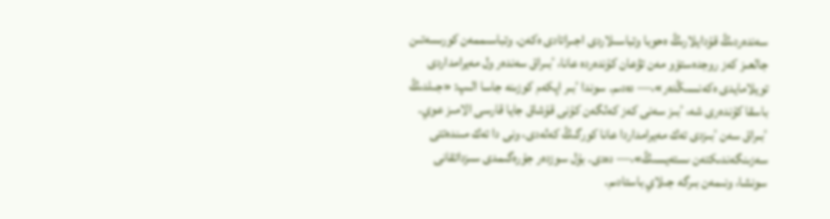سەندەردىڭ قۇدايلارىڭ ەحوبا وتباسىلاردى اجىراتادى ەكەن. وتباسىممەن كورىسەتىن جالعىز كەز روجدەستۆو مەن تۋعان كۇندەردە عانا، ٴبىراق سەندەر ول مەيرامداردى تويلامايدى ەكەنسىڭدەر»،— دەدىم. سوندا ٴبىر اپكەم كوزىنە جاسا الىپ: «جىلدىڭ باسقا كۇندەرى شە، ٴبىز سەنى كەز كەلگەن كۇنى قۇشاق جايا قارسى الامىز عوي. ٴبىراق سەن ٴبىزدى تەك مەيرامداردا عانا كورگىڭ كەلەدى، ونى دا تەك مىندەتتى سەزىنگەندىكتەن ىستەيسىڭ»،— دەدى. بۇل سوزدەر جۇرەگىمدى سىزداتقانى سونشا، ونىمەن بىرگە جىلاي باستادىم.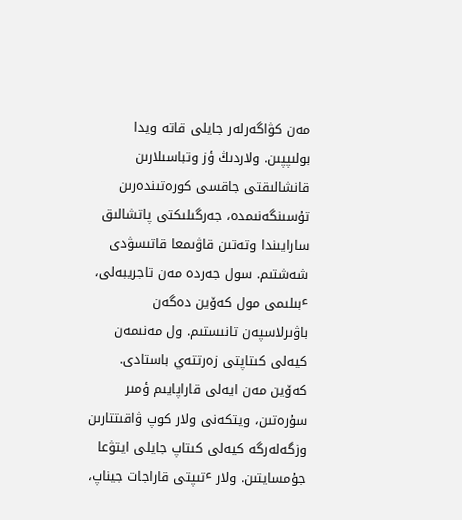مەن كۋاگەرلەر جايلى قاتە ويدا بولىپپىن. ولاردىڭ ؤز وتباسىلارىن قانشالىقتى جاقسى كورەتىندەرىن تۇسىنگەنىمدە، جەرگىلىكتى پاتشالىق سارايىندا وتەتىن قاۋىمعا قاتىسۋدى شەشتىم. سول جەردە مەن تاجريبەلى، ٴبىلىمى مول كەۆين دەگەن باۋىرلاسپەن تانىستىم. ول مەنىمەن كيەلى كىتاپتى زەرتتەي باستادى.
كەۆين مەن ايەلى قاراپايىم ؤمىر سۇرەتىن، ويتكەنى ولار كوپ ۋاقىتتارىن وزگەلەرگە كيەلى كىتاپ جايلى ايتۋعا جۇمسايتىن. ولار ٴتىپتى قاراجات جيناپ،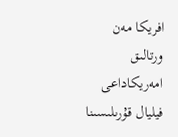افريكا مەن ورتالىق امەريكاداعى فيليال قۇرىلىسىنا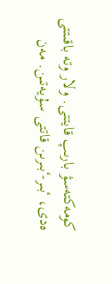كومەكتەسۋ بارىپ قايتتى. ولار وتە باقىتتى ەدى، ٴبىر-ٴبىرىن قاتتى سۇيەتىن. مەن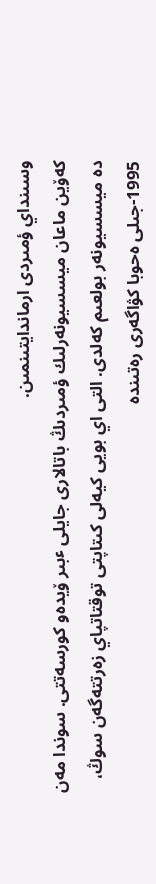وسىنداي ؤمىردى ارماندايتىنمىن.
كەۆين ماعان ميسسيونەرلىك ؤمىردىڭ باتالارى جايلى ٴبىر ۆيدەو كورسەتتى. سوندا مەن دە ميسسيونەر بولعىم كەلدى. التى اي بويى كيەلى كىتاپتى توقتاتپاي زەرتتەگەن سوڭ، 1995-جىلى ەحوبا كۋاگەرى رەتىندە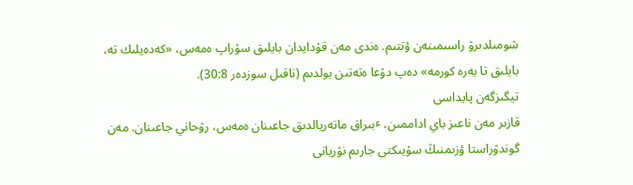شومىلدىرۋ راسىمىنەن ؤتتىم. ەندى مەن قۇدايدان بايلىق سۇراپ ەمەس، «كەدەيلىك تە، بايلىق تا بەرە كورمە» دەپ دۇعا ەتەتىن بولدىم (ناقىل سوزدەر 30:8).
تيگىزگەن پايداسى
قازىر مەن ناعىز باي اداممىن، ٴبىراق ماتەريالدىق جاعىنان ەمەس، رۋحاني جاعىنان. مەن گوندۋراستا ؤزىمنىڭ سۇيىكتى جارىم نۋريانى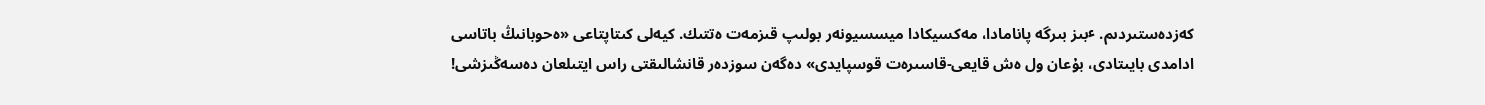كەزدەستىردىم. ٴبىز بىرگە پانامادا، مەكسيكادا ميسسيونەر بولىپ قىزمەت ەتتىك. كيەلى كىتاپتاعى «ەحوبانىڭ باتاسى ادامدى بايىتادى، بۇعان ول ەش قايعى-قاسىرەت قوسپايدى» دەگەن سوزدەر قانشالىقتى راس ايتىلعان دەسەڭىزشى!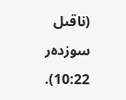(ناقىل سوزدەر 10:22).